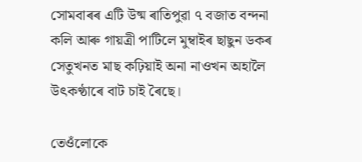সোমবাৰৰ এটি উষ্ম ৰাতিপুৱা ৭ বজাত বন্দনা কলি আৰু গায়ত্ৰী পাটিলে মুম্বাইৰ ছাছুন ডকৰ সেতুখনত মাছ কঢ়িয়াই অনা নাওখন অহালৈ উৎকণ্ঠাৰে বাট চাই ৰৈছে।

তেওঁলোকে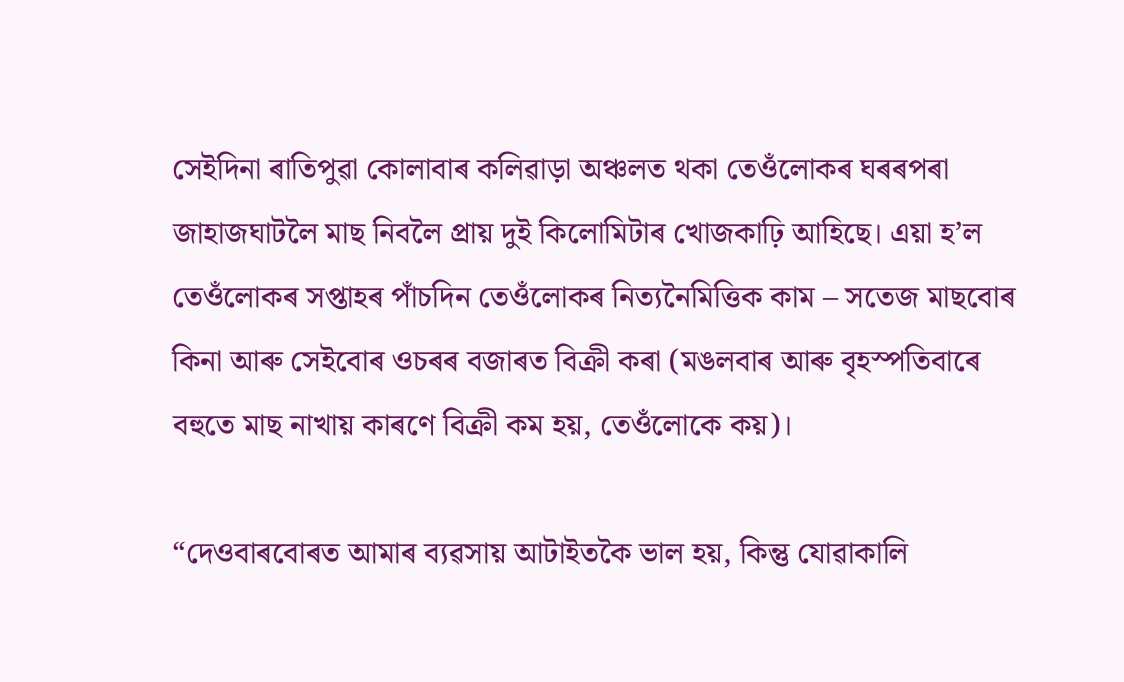সেইদিনা ৰাতিপুৱা কোলাবাৰ কলিৱাড়া অঞ্চলত থকা তেওঁলোকৰ ঘৰৰপৰা জাহাজঘাটলৈ মাছ নিবলৈ প্ৰায় দুই কিলোমিটাৰ খোজকাঢ়ি আহিছে। এয়া হ’ল তেওঁলোকৰ সপ্তাহৰ পাঁচদিন তেওঁলোকৰ নিত্যনৈমিত্তিক কাম – সতেজ মাছবোৰ কিনা আৰু সেইবোৰ ওচৰৰ বজাৰত বিক্ৰী কৰা (মঙলবাৰ আৰু বৃহস্পতিবাৰে বহুতে মাছ নাখায় কাৰণে বিক্ৰী কম হয়, তেওঁলোকে কয়)।

“দেওবাৰবোৰত আমাৰ ব্যৱসায় আটাইতকৈ ভাল হয়, কিন্তু যোৱাকালি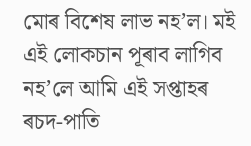মোৰ বিশেষ লাভ নহ’ল। মই এই লোকচান পূৰাব লাগিব নহ’লে আমি এই সপ্তাহৰ ৰচদ-পাতি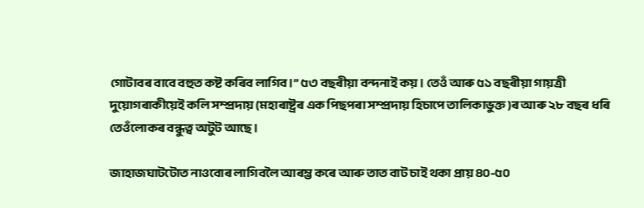গোটাবৰ বাবে বহুত কষ্ট কৰিব লাগিব।” ৫৩ বছৰীয়া বন্দনাই কয়। তেওঁ আৰু ৫১ বছৰীয়া গায়ত্ৰী দুয়োগৰাকীয়েই কলি সম্প্ৰদায় (মহাৰাষ্ট্ৰৰ এক পিছপৰা সম্প্ৰদায় হিচাপে তালিকাভুক্ত)ৰ আৰু ২৮ বছৰ ধৰি তেওঁলোকৰ বন্ধুত্ব অটুট আছে।

জাহাজঘাটটোত নাওবোৰ লাগিবলৈ আৰম্ভ কৰে আৰু তাত বাট চাই থকা প্ৰায় ৪০-৫০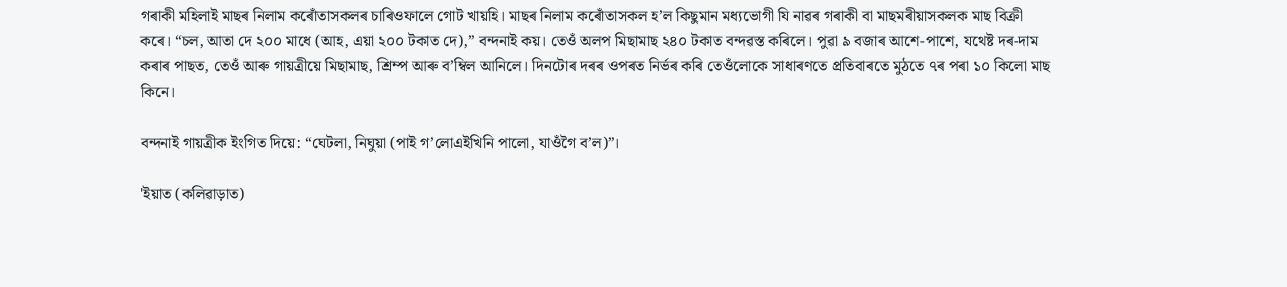গৰাকী মহিলাই মাছৰ নিলাম কৰোঁতাসকলৰ চাৰিওফালে গোট খায়হি। মাছৰ নিলাম কৰোঁতাসকল হ’ল কিছুমান মধ্যভোগী যি নাৱৰ গৰাকী বা মাছমৰীয়াসকলক মাছ বিক্ৰী কৰে। “চল, আতা দে ২০০ মাধে (আহ, এয়া ২০০ টকাত দে),” বন্দনাই কয়। তেওঁ অলপ মিছামাছ ২৪০ টকাত বন্দৱস্ত কৰিলে। পুৱা ৯ বজাৰ আশে-পাশে, যথেষ্ট দৰ-দাম কৰাৰ পাছত, তেওঁ আৰু গায়ত্ৰীয়ে মিছামাছ, শ্ৰিম্প আৰু ব’ম্বিল আনিলে। দিনটোৰ দৰৰ ওপৰত নিৰ্ভৰ কৰি তেওঁলোকে সাধাৰণতে প্ৰতিবাৰতে মুঠতে ৭ৰ পৰা ১০ কিলো মাছ কিনে।

বন্দনাই গায়ত্ৰীক ইংগিত দিয়ে: “ঘেটলা, নিঘুয়া (পাই গ’লোএইখিনি পালো, যাওঁগৈ ব’ল)”।

'ইয়াত (কলিৱাড়াত)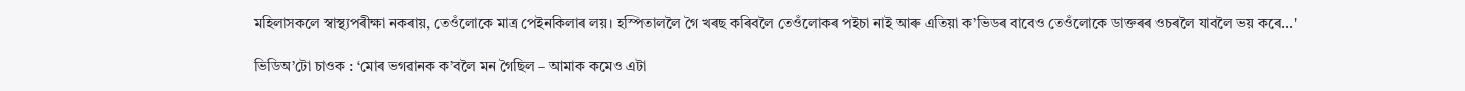মহিলাসকলে স্বাস্থ্যপৰীক্ষা নকৰায়, তেওঁলোকে মাত্ৰ পেইনকিলাৰ লয়। হস্পিতাললৈ গৈ খৰছ কৰিবলৈ তেওঁলোকৰ পইচা নাই আৰু এতিয়া ক’ভিডৰ বাবেও তেওঁলোকে ডাক্তৰৰ ওচৰলৈ যাবলৈ ভয় কৰে...'

ভিডিঅ’টো চাওক : ‘মোৰ ভগৱানক ক’বলৈ মন গৈছিল – আমাক কমেও এটা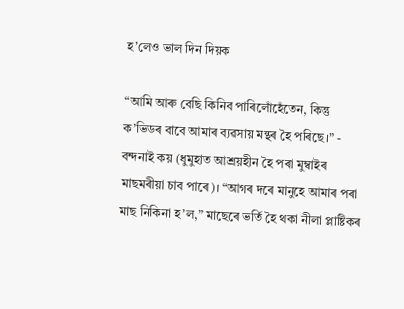হ’লেও ভাল দিন দিয়ক

“আমি আৰু বেছি কিনিব পাৰিলোঁহেঁতেন, কিন্তু ক’ভিডৰ বাবে আমাৰ ব্যৱসায় মন্থৰ হৈ পৰিছে।” - বন্দনাই কয় (ধুমুহাত আশ্ৰয়হীন হৈ পৰা মুম্বাইৰ মাছমৰীয়া চাব পাৰে)। “আগৰ দৰে মানুহে আমাৰ পৰা মাছ নিকিনা হ’ল,” মাছেৰে ভৰ্তি হৈ থকা নীলা প্লাষ্টিকৰ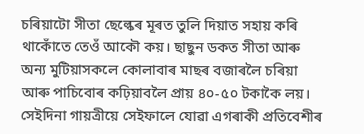চৰিয়াটো সীতা ছেল্কেৰ মূৰত তুলি দিয়াত সহায় কৰি থাকোঁতে তেওঁ আকৌ কয়। ছাছুন ডকত সীতা আৰু অন্য মুটিয়াসকলে কোলাবাৰ মাছৰ বজাৰলৈ চৰিয়া আৰু পাচিবোৰ কঢ়িয়াবলৈ প্ৰায় ৪০-৫০ টকাকৈ লয়। সেইদিনা গায়ত্ৰীয়ে সেইফালে যোৱা এগৰাকী প্ৰতিবেশীৰ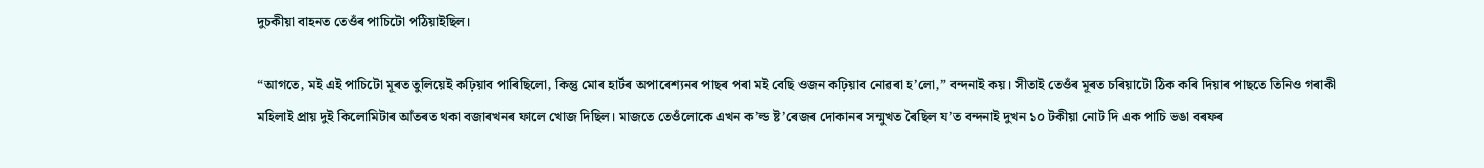দুচকীয়া বাহনত তেওঁৰ পাচিটো পঠিয়াইছিল।

“আগতে, মই এই পাচিটো মূৰত তুলিয়েই কঢ়িয়াব পাৰিছিলো, কিন্তু মোৰ হাৰ্টৰ অপাৰেশ্যনৰ পাছৰ পৰা মই বেছি ওজন কঢ়িয়াব নোৱৰা হ’লো,” বন্দনাই কয়। সীতাই তেওঁৰ মূৰত চৰিয়াটো ঠিক কৰি দিয়াৰ পাছতে তিনিও গৰাকী মহিলাই প্ৰায় দুই কিলোমিটাৰ আঁতৰত থকা বজাৰখনৰ ফালে খোজ দিছিল। মাজতে তেওঁলোকে এখন ক’ল্ড ষ্ট’ৰেজৰ দোকানৰ সন্মুখত ৰৈছিল য’ত বন্দনাই দুখন ১০ টকীয়া নোট দি এক পাচি ভঙা বৰফৰ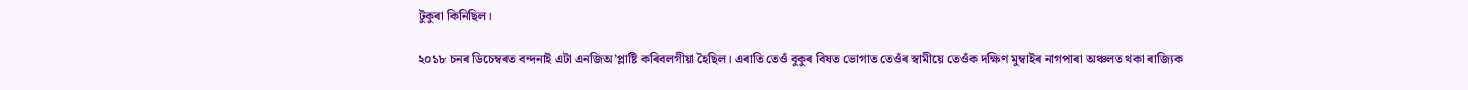টুকুৰা কিনিছিল।

২০১৮ চনৰ ডিচেম্বৰত বন্দনাই এটা এনজিঅ’প্লাষ্টি কৰিবলগীয়া হৈছিল। এৰাতি তেওঁ বুকুৰ বিষত ভোগাত তেওঁৰ স্বামীয়ে তেওঁক দক্ষিণ মুম্বাইৰ নাগপাৰা অঞ্চলত থকা ৰাজ্যিক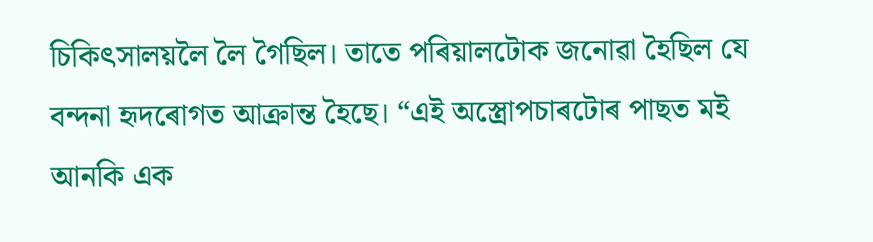চিকিৎসালয়লৈ লৈ গৈছিল। তাতে পৰিয়ালটোক জনোৱা হৈছিল যে বন্দনা হৃদৰোগত আক্ৰান্ত হৈছে। “এই অস্ত্ৰোপচাৰটোৰ পাছত মই আনকি এক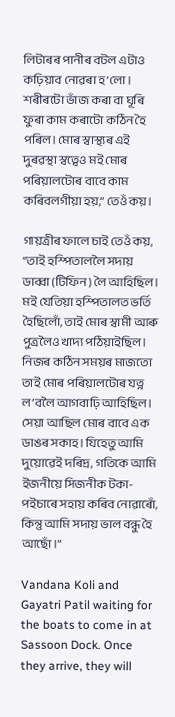লিটাৰৰ পানীৰ বটল এটাও কঢ়িয়াব নোৱৰা হ’লো। শৰীৰটো ভাঁজ কৰা বা ঘূৰি ফুৰা কাম কৰাটো কঠিন হৈ পৰিল। মোৰ স্বাস্থ্যৰ এই দুৰৱস্থা স্বত্বেও মই মোৰ পৰিয়ালটোৰ বাবে কাম কৰিবলগীয়া হয়,” তেওঁ কয়।

গায়ত্ৰীৰ ফালে চাই তেওঁ কয়, “তাই হস্পিতাললৈ সদায় ডাব্বা (টিফিন) লৈ আহিছিল। মই যেতিয়া হস্পিতালত ভৰ্তি হৈছিলোঁ, তাই মোৰ স্বামী আৰু পুত্ৰলৈও খাদ্য পঠিয়াইছিল। নিজৰ কঠিন সময়ৰ মাজতো তাই মোৰ পৰিয়ালটোৰ যত্ন ল’বলৈ আগবাঢ়ি আহিছিল। সেয়া আছিল মোৰ বাবে এক ডাঙৰ সকাহ। যিহেতু আমি দুয়োৱেই দৰিদ্ৰ, গতিকে আমি ইজনীয়ে সিজনীক টকা-পইচাৰে সহায় কৰিব নোৱাৰোঁ, কিন্তু আমি সদায় ভাল বন্ধু হৈ আছোঁ।”

Vandana Koli and Gayatri Patil waiting for the boats to come in at Sassoon Dock. Once they arrive, they will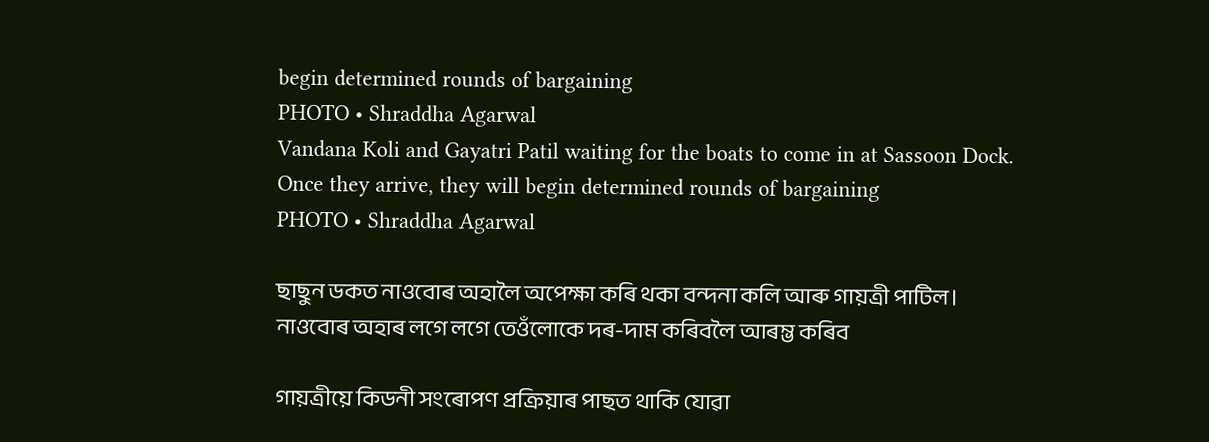begin determined rounds of bargaining
PHOTO • Shraddha Agarwal
Vandana Koli and Gayatri Patil waiting for the boats to come in at Sassoon Dock. Once they arrive, they will begin determined rounds of bargaining
PHOTO • Shraddha Agarwal

ছাছুন ডকত নাওবোৰ অহালৈ অপেক্ষা কৰি থকা বন্দনা কলি আৰু গায়ত্ৰী পাটিল। নাওবোৰ অহাৰ লগে লগে তেওঁলোকে দৰ-দাম কৰিবলৈ আৰম্ভ কৰিব

গায়ত্ৰীয়ে কিডনী সংৰোপণ প্ৰক্ৰিয়াৰ পাছত থাকি যোৱা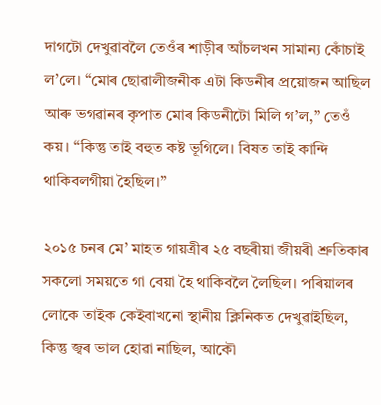দাগটো দেখুৱাবলৈ তেওঁৰ শাড়ীৰ আঁচলখন সামান্য কোঁচাই ল’লে। “মোৰ ছোৱালীজনীক এটা কিডনীৰ প্ৰয়োজন আছিল আৰু ভগৱানৰ কৃপাত মোৰ কিডনীটো মিলি গ’ল,” তেওঁ কয়। “কিন্তু তাই বহুত কষ্ট ভূগিলে। বিষত তাই কান্দি থাকিবলগীয়া হৈছিল।”

২০১৫ চনৰ মে’ মাহত গায়ত্ৰীৰ ২৫ বছৰীয়া জীয়ৰী শ্ৰুতিকাৰ সকলো সময়তে গা বেয়া হৈ থাকিবলৈ লৈছিল। পৰিয়ালৰ লোকে তাইক কেইবাখনো স্থানীয় ক্লিনিকত দেখুৱাইছিল, কিন্তু জ্বৰ ভাল হোৱা নাছিল, আকৌ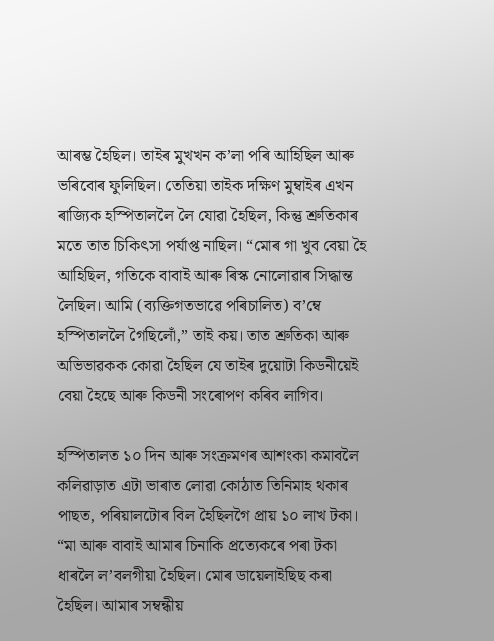আৰম্ভ হৈছিল। তাইৰ মুখখন ক’লা পৰি আহিছিল আৰু ভৰিবোৰ ফুলিছিল। তেতিয়া তাইক দক্ষিণ মুম্বাইৰ এখন ৰাজ্যিক হস্পিতাললৈ লৈ যোৱা হৈছিল, কিন্তু শ্ৰুতিকাৰ মতে তাত চিকিৎসা পৰ্যাপ্ত নাছিল। “মোৰ গা খুব বেয়া হৈ আহিছিল, গতিকে বাবাই আৰু ৰিস্ক নোলোৱাৰ সিদ্ধান্ত লৈছিল। আমি (ব্যক্তিগতভাৱে পৰিচালিত) ব’ম্বে হস্পিতাললৈ গৈছিলোঁ,” তাই কয়। তাত শ্ৰুতিকা আৰু অভিভাৱকক কোৱা হৈছিল যে তাইৰ দুয়োটা কিডনীয়েই বেয়া হৈছে আৰু কিডনী সংৰোপণ কৰিব লাগিব।

হস্পিতালত ১০ দিন আৰু সংক্ৰমণৰ আশংকা কমাবলৈ কলিৱাড়াত এটা ভাৰাত লোৱা কোঠাত তিনিমাহ থকাৰ পাছত, পৰিয়ালটোৰ বিল হৈছিলগৈ প্ৰায় ১০ লাখ টকা। “মা আৰু বাবাই আমাৰ চিনাকি প্ৰত্যেকৰে পৰা টকা ধাৰলৈ ল’বলগীয়া হৈছিল। মোৰ ডায়েলাইছিছ কৰা হৈছিল। আমাৰ সম্বন্ধীয়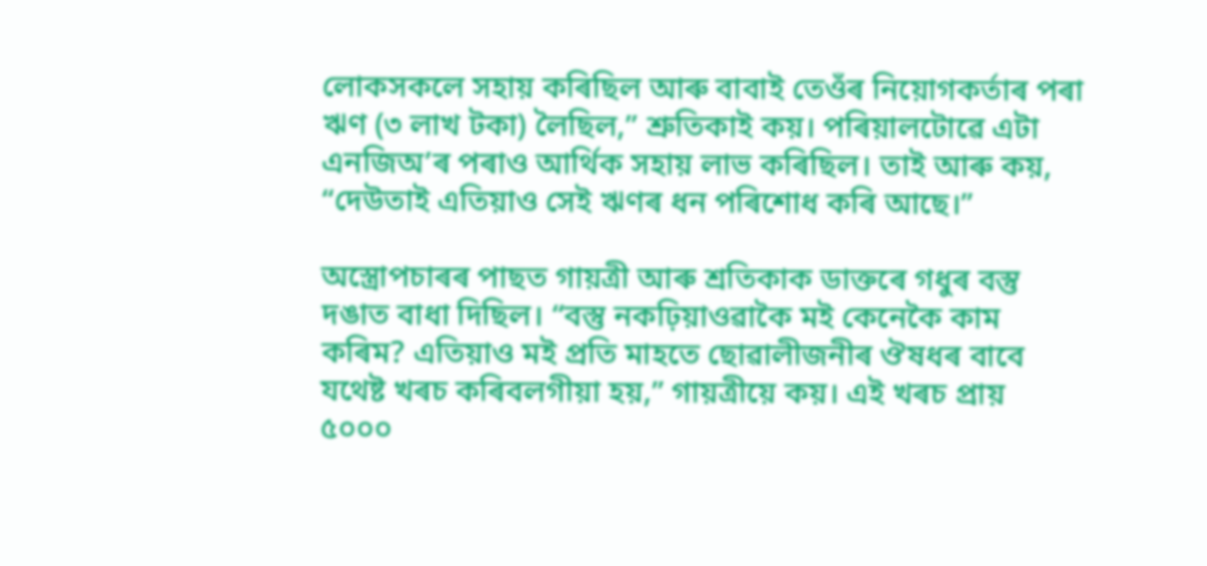লোকসকলে সহায় কৰিছিল আৰু বাবাই তেওঁৰ নিয়োগকৰ্তাৰ পৰা ঋণ (৩ লাখ টকা) লৈছিল,” শ্ৰুতিকাই কয়। পৰিয়ালটোৱে এটা এনজিঅ’ৰ পৰাও আৰ্থিক সহায় লাভ কৰিছিল। তাই আৰু কয়, “দেউতাই এতিয়াও সেই ঋণৰ ধন পৰিশোধ কৰি আছে।”

অস্ত্ৰোপচাৰৰ পাছত গায়ত্ৰী আৰু শ্ৰতিকাক ডাক্তৰে গধুৰ বস্তু দঙাত বাধা দিছিল। “বস্তু নকঢ়িয়াওৱাকৈ মই কেনেকৈ কাম কৰিম? এতিয়াও মই প্ৰতি মাহতে ছোৱালীজনীৰ ঔষধৰ বাবে যথেষ্ট খৰচ কৰিবলগীয়া হয়,” গায়ত্ৰীয়ে কয়। এই খৰচ প্ৰায় ৫০০০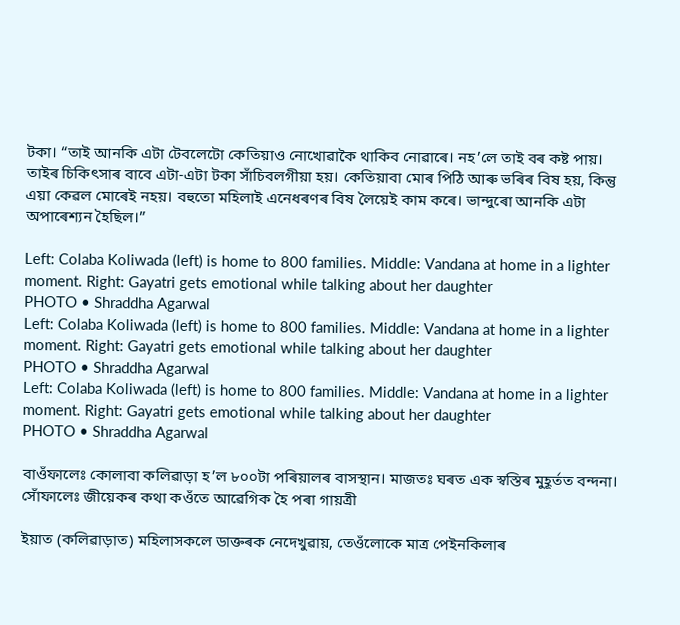টকা। “তাই আনকি এটা টেবলেটো কেতিয়াও নোখোৱাকৈ থাকিব নোৱাৰে। নহ’লে তাই বৰ কষ্ট পায়। তাইৰ চিকিৎসাৰ বাবে এটা-এটা টকা সাঁচিবলগীয়া হয়। কেতিয়াবা মোৰ পিঠি আৰু ভৰিৰ বিষ হয়, কিন্তু এয়া কেৱল মোৰেই নহয়। বহুতো মহিলাই এনেধৰণৰ বিষ লৈয়েই কাম কৰে। ভান্দুৰো আনকি এটা অপাৰেশ্যন হৈছিল।”

Left: Colaba Koliwada (left) is home to 800 families. Middle: Vandana at home in a lighter moment. Right: Gayatri gets emotional while talking about her daughter
PHOTO • Shraddha Agarwal
Left: Colaba Koliwada (left) is home to 800 families. Middle: Vandana at home in a lighter moment. Right: Gayatri gets emotional while talking about her daughter
PHOTO • Shraddha Agarwal
Left: Colaba Koliwada (left) is home to 800 families. Middle: Vandana at home in a lighter moment. Right: Gayatri gets emotional while talking about her daughter
PHOTO • Shraddha Agarwal

বাওঁফালেঃ কোলাবা কলিৱাড়া হ’ল ৮০০টা পৰিয়ালৰ বাসস্থান। মাজতঃ ঘৰত এক স্বস্তিৰ মুহূৰ্তত বন্দনা। সোঁফালেঃ জীয়েকৰ কথা কওঁতে আৱেগিক হৈ পৰা গায়ত্ৰী

ইয়াত (কলিৱাড়াত) মহিলাসকলে ডাক্তৰক নেদেখুৱায়, তেওঁলোকে মাত্ৰ পেইনকিলাৰ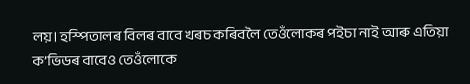লয়। হস্পিতালৰ বিলৰ বাবে খৰচ কৰিবলৈ তেওঁলোকৰ পইচা নাই আৰু এতিয়া ক’ভিডৰ বাবেও তেওঁলোকে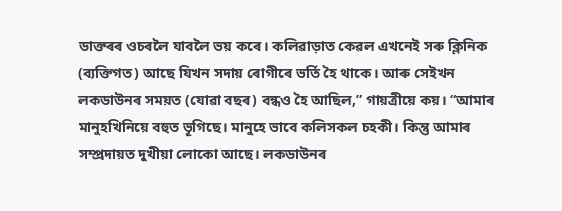ডাক্তৰৰ ওচৰলৈ যাবলৈ ভয় কৰে। কলিৱাড়াত কেৱল এখনেই সৰু ক্লিনিক (ব্যক্তিগত) আছে যিখন সদায় ৰোগীৰে ভৰ্তি হৈ থাকে। আৰু সেইখন লকডাউনৰ সময়ত (যোৱা বছৰ) বন্ধও হৈ আছিল,” গায়ত্ৰীয়ে কয়। “আমাৰ মানুহখিনিয়ে বহুত ভূগিছে। মানুহে ভাবে কলিসকল চহকী। কিন্তু আমাৰ সম্প্ৰদায়ত দুখীয়া লোকো আছে। লকডাউনৰ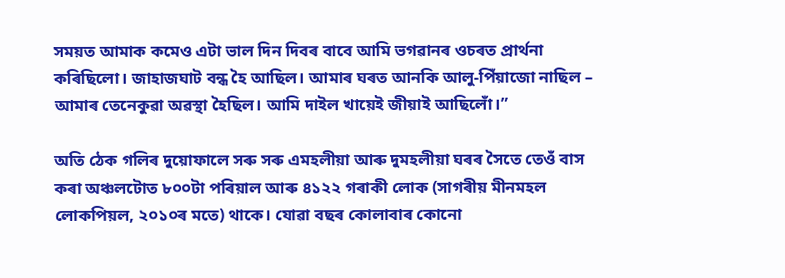সময়ত আমাক কমেও এটা ভাল দিন দিবৰ বাবে আমি ভগৱানৰ ওচৰত প্ৰাৰ্থনা কৰিছিলো। জাহাজঘাট বন্ধ হৈ আছিল। আমাৰ ঘৰত আনকি আলু-পিঁয়াজো নাছিল – আমাৰ তেনেকুৱা অৱস্থা হৈছিল। আমি দাইল খায়েই জীয়াই আছিলোঁ।”

অতি ঠেক গলিৰ দুয়োফালে সৰু সৰু এমহলীয়া আৰু দুমহলীয়া ঘৰৰ সৈতে তেওঁ বাস কৰা অঞ্চলটোত ৮০০টা পৰিয়াল আৰু ৪১২২ গৰাকী লোক (সাগৰীয় মীনমহল লোকপিয়ল, ২০১০ৰ মতে) থাকে। যোৱা বছৰ কোলাবাৰ কোনো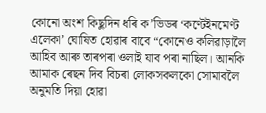কোনো অংশ কিছুদিন ধৰি ক’ভিডৰ ‘কণ্টেইনমেণ্ট এলেকা’ ঘোষিত হোৱাৰ বাবে “কোনেও কলিৱাড়ালৈ আহিব আৰু তাৰপৰা ওলাই যাব পৰা নাছিল। আনকি আমাক ৰেছন দিব বিচৰা লোকসকলকো সোমাবলৈ অনুমতি দিয়া হোৱা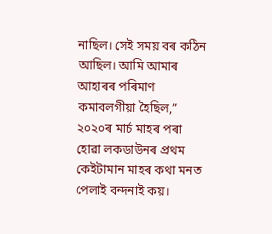নাছিল। সেই সময় বৰ কঠিন আছিল। আমি আমাৰ আহাৰৰ পৰিমাণ কমাবলগীয়া হৈছিল,” ২০২০ৰ মাৰ্চ মাহৰ পৰা হোৱা লকডাউনৰ প্ৰথম কেইটামান মাহৰ কথা মনত পেলাই বন্দনাই কয়।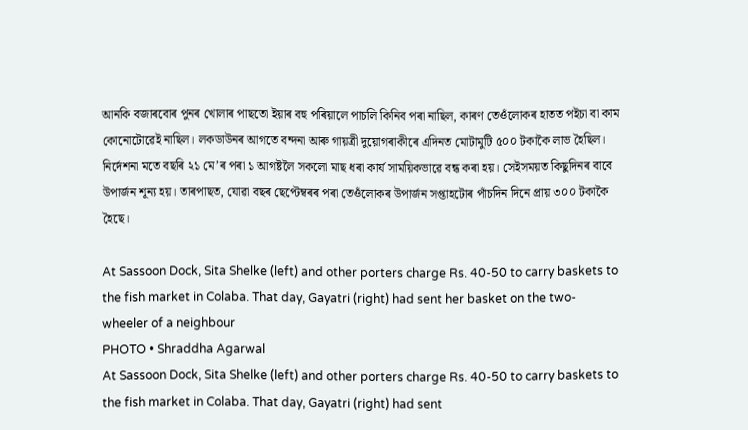আনকি বজাৰবোৰ পুনৰ খোলাৰ পাছতো ইয়াৰ বহু পৰিয়ালে পাচলি কিনিব পৰা নাছিল, কাৰণ তেওঁলোকৰ হাতত পইচা বা কাম কোনোটোৱেই নাছিল। লকডাউনৰ আগতে বন্দনা আৰু গায়ত্ৰী দুয়োগৰাকীৰে এদিনত মোটামুটি ৫০০ টকাকৈ লাভ হৈছিল। নিৰ্দেশনা মতে বছৰি ২১ মে’ৰ পৰা ১ আগষ্টলৈ সকলো মাছ ধৰা কাৰ্য সাময়িকভাৱে বন্ধ কৰা হয়। সেইসময়ত কিছুদিনৰ বাবে উপাৰ্জন শূন্য হয়। তাৰপাছত, যোৱা বছৰ ছেপ্টেম্বৰৰ পৰা তেওঁলোকৰ উপাৰ্জন সপ্তাহটোৰ পাঁচদিন দিনে প্ৰায় ৩০০ টকাকৈ হৈছে।

At Sassoon Dock, Sita Shelke (left) and other porters charge Rs. 40-50 to carry baskets to the fish market in Colaba. That day, Gayatri (right) had sent her basket on the two-wheeler of a neighbour
PHOTO • Shraddha Agarwal
At Sassoon Dock, Sita Shelke (left) and other porters charge Rs. 40-50 to carry baskets to the fish market in Colaba. That day, Gayatri (right) had sent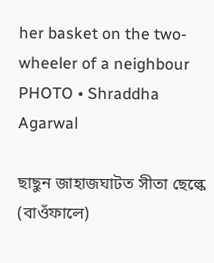her basket on the two-wheeler of a neighbour
PHOTO • Shraddha Agarwal

ছাছুন জাহাজঘাটত সীতা ছেল্কে (বাওঁফালে)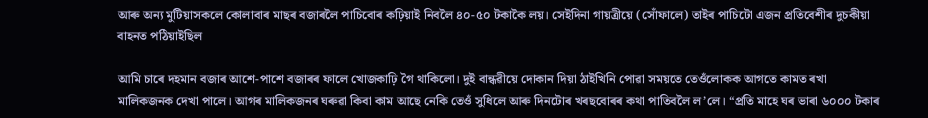আৰু অন্য মুটিয়াসকলে কোলাবাৰ মাছৰ বজাৰলৈ পাচিবোৰ কঢ়িয়াই নিবলৈ ৪০-৫০ টকাকৈ লয়। সেইদিনা গায়ত্ৰীয়ে (সোঁফালে) তাইৰ পাচিটো এজন প্ৰতিবেশীৰ দুচকীয়া বাহনত পঠিয়াইছিল

আমি চাৰে দহমান বজাৰ আশে-পাশে বজাৰৰ ফালে খোজকাঢ়ি গৈ থাকিলো। দুই বান্ধৱীয়ে দোকান দিয়া ঠাইখিনি পোৱা সময়তে তেওঁলোকক আগতে কামত ৰখা মালিকজনক দেখা পালে। আগৰ মালিকজনৰ ঘৰুৱা কিবা কাম আছে নেকি তেওঁ সুধিলে আৰু দিনটোৰ খৰছবোৰৰ কথা পাতিবলৈ ল’লে। “প্ৰতি মাহে ঘৰ ভাৰা ৬০০০ টকাৰ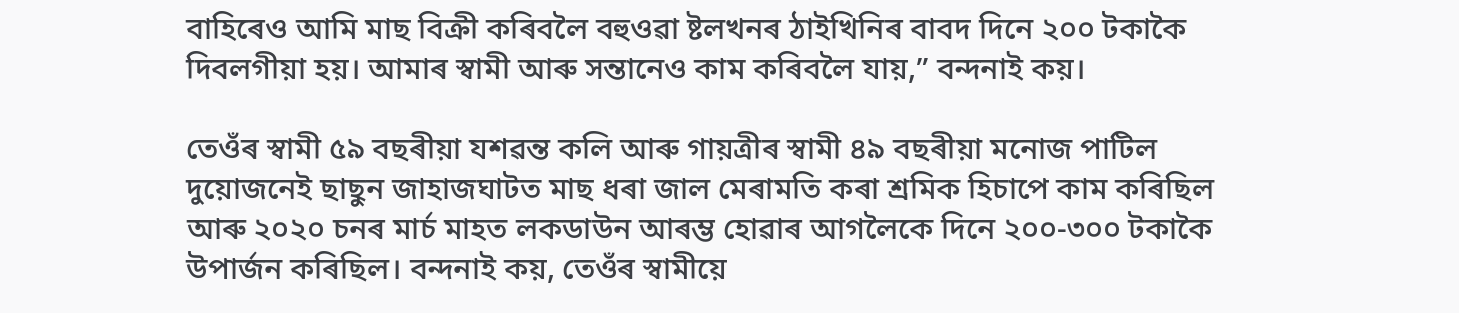বাহিৰেও আমি মাছ বিক্ৰী কৰিবলৈ বহুওৱা ষ্টলখনৰ ঠাইখিনিৰ বাবদ দিনে ২০০ টকাকৈ দিবলগীয়া হয়। আমাৰ স্বামী আৰু সন্তানেও কাম কৰিবলৈ যায়,” বন্দনাই কয়।

তেওঁৰ স্বামী ৫৯ বছৰীয়া যশৱন্ত কলি আৰু গায়ত্ৰীৰ স্বামী ৪৯ বছৰীয়া মনোজ পাটিল দুয়োজনেই ছাছুন জাহাজঘাটত মাছ ধৰা জাল মেৰামতি কৰা শ্ৰমিক হিচাপে কাম কৰিছিল আৰু ২০২০ চনৰ মাৰ্চ মাহত লকডাউন আৰম্ভ হোৱাৰ আগলৈকে দিনে ২০০-৩০০ টকাকৈ উপাৰ্জন কৰিছিল। বন্দনাই কয়, তেওঁৰ স্বামীয়ে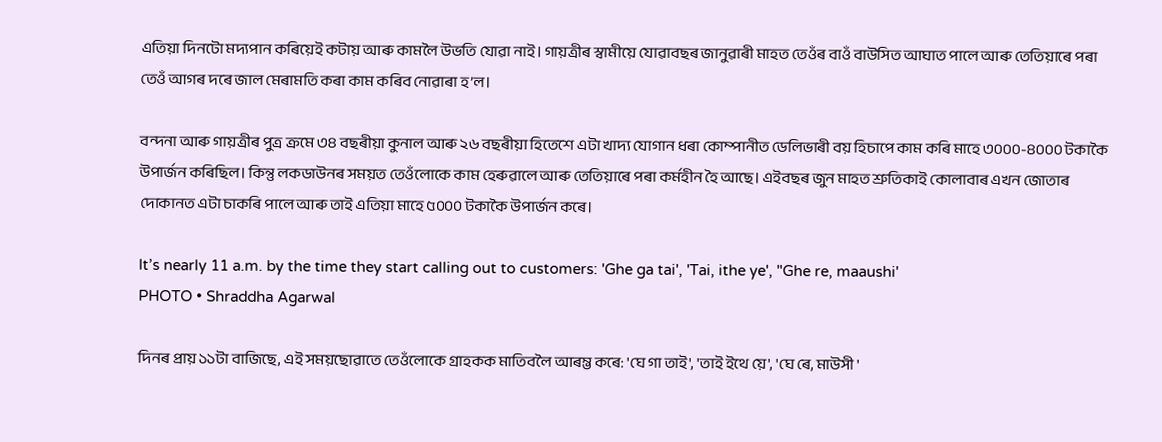এতিয়া দিনটো মদ্যপান কৰিয়েই কটায় আৰু কামলৈ উভতি যোৱা নাই। গায়ত্ৰীৰ স্বামীয়ে যোৱাবছৰ জানুৱাৰী মাহত তেওঁৰ বাওঁ বাউসিত আঘাত পালে আৰু তেতিয়াৰে পৰা তেওঁ আগৰ দৰে জাল মেৰামতি কৰা কাম কৰিব নোৱাৰা হ’ল।

বন্দনা আৰু গায়ত্ৰীৰ পুত্ৰ ক্ৰমে ৩৪ বছৰীয়া কুনাল আৰু ২৬ বছৰীয়া হিতেশে এটা খাদ্য যোগান ধৰা কোম্পানীত ডেলিভাৰী বয় হিচাপে কাম কৰি মাহে ৩০০০-৪০০০ টকাকৈ উপাৰ্জন কৰিছিল। কিন্তু লকডাউনৰ সময়ত তেওঁলোকে কাম হেৰুৱালে আৰু তেতিয়াৰে পৰা কৰ্মহীন হৈ আছে। এইবছৰ জুন মাহত শ্ৰুতিকাই কোলাবাৰ এখন জোতাৰ দোকানত এটা চাকৰি পালে আৰু তাই এতিয়া মাহে ৫০০০ টকাকৈ উপাৰ্জন কৰে।

It’s nearly 11 a.m. by the time they start calling out to customers: 'Ghe ga tai', 'Tai, ithe ye', "Ghe re, maaushi'
PHOTO • Shraddha Agarwal

দিনৰ প্ৰায় ১১টা বাজিছে, এই সময়ছোৱাতে তেওঁলোকে গ্ৰাহকক মাতিবলৈ আৰম্ভ কৰে: 'ঘে গা তাই', 'তাই ইথে য়ে', 'ঘে ৰে, মাউসী '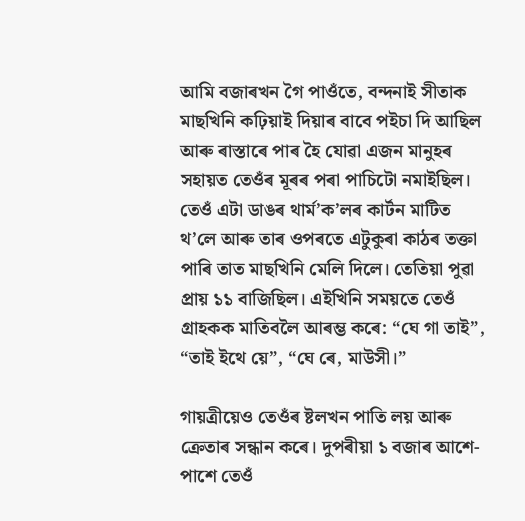আমি বজাৰখন গৈ পাওঁতে, বন্দনাই সীতাক মাছখিনি কঢ়িয়াই দিয়াৰ বাবে পইচা দি আছিল আৰু ৰাস্তাৰে পাৰ হৈ যোৱা এজন মানুহৰ সহায়ত তেওঁৰ মূৰৰ পৰা পাচিটো নমাইছিল। তেওঁ এটা ডাঙৰ থাৰ্ম’ক’লৰ কাৰ্টন মাটিত থ’লে আৰু তাৰ ওপৰতে এটুকুৰা কাঠৰ তক্তা পাৰি তাত মাছখিনি মেলি দিলে। তেতিয়া পুৱা প্ৰায় ১১ বাজিছিল। এইখিনি সময়তে তেওঁ গ্ৰাহকক মাতিবলৈ আৰম্ভ কৰে: “ঘে গা তাই”, “তাই ইথে য়ে”, “ঘে ৰে, মাউসী।”

গায়ত্ৰীয়েও তেওঁৰ ষ্টলখন পাতি লয় আৰু ক্ৰেতাৰ সন্ধান কৰে। দুপৰীয়া ১ বজাৰ আশে-পাশে তেওঁ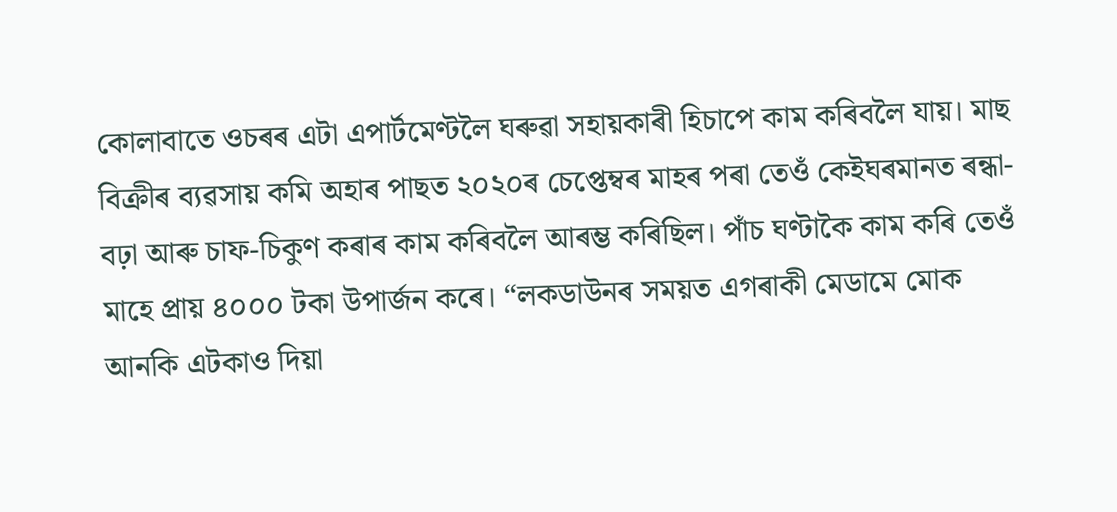কোলাবাতে ওচৰৰ এটা এপাৰ্টমেণ্টলৈ ঘৰুৱা সহায়কাৰী হিচাপে কাম কৰিবলৈ যায়। মাছ বিক্ৰীৰ ব্যৱসায় কমি অহাৰ পাছত ২০২০ৰ চেপ্তেম্বৰ মাহৰ পৰা তেওঁ কেইঘৰমানত ৰন্ধা-বঢ়া আৰু চাফ-চিকুণ কৰাৰ কাম কৰিবলৈ আৰম্ভ কৰিছিল। পাঁচ ঘণ্টাকৈ কাম কৰি তেওঁ মাহে প্ৰায় ৪০০০ টকা উপাৰ্জন কৰে। “লকডাউনৰ সময়ত এগৰাকী মেডামে মোক আনকি এটকাও দিয়া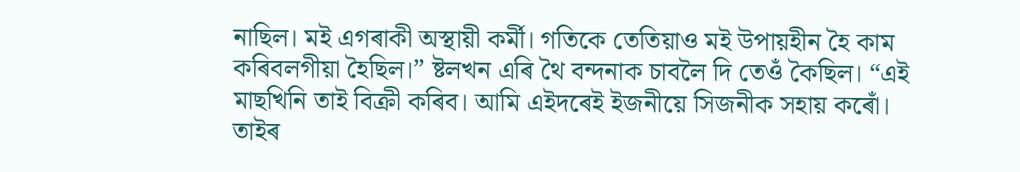নাছিল। মই এগৰাকী অস্থায়ী কৰ্মী। গতিকে তেতিয়াও মই উপায়হীন হৈ কাম কৰিবলগীয়া হৈছিল।” ষ্টলখন এৰি থৈ বন্দনাক চাবলৈ দি তেওঁ কৈছিল। “এই মাছখিনি তাই বিক্ৰী কৰিব। আমি এইদৰেই ইজনীয়ে সিজনীক সহায় কৰোঁ। তাইৰ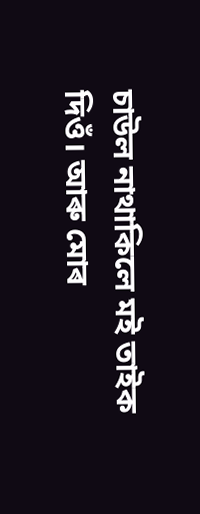চাউল নাথাকিলে মই তাইক দিওঁ। আৰু মোৰ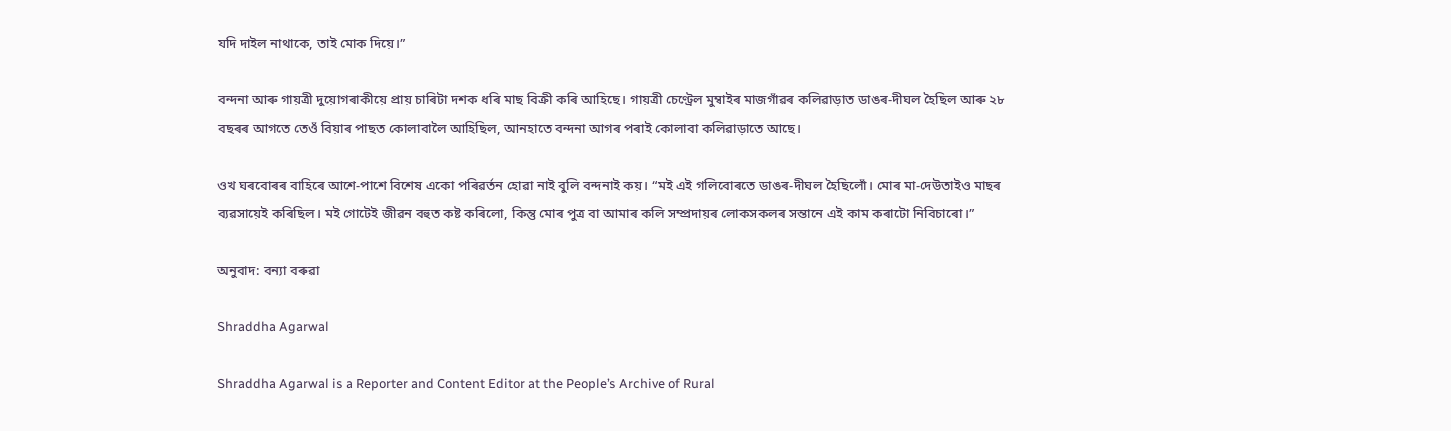যদি দাইল নাথাকে, তাই মোক দিয়ে।”

বন্দনা আৰু গায়ত্ৰী দুয়োগৰাকীয়ে প্ৰায় চাৰিটা দশক ধৰি মাছ বিক্ৰী কৰি আহিছে। গায়ত্ৰী চেণ্ট্ৰেল মুম্বাইৰ মাজগাঁৱৰ কলিৱাড়াত ডাঙৰ-দীঘল হৈছিল আৰু ২৮ বছৰৰ আগতে তেওঁ বিয়াৰ পাছত কোলাবালৈ আহিছিল, আনহাতে বন্দনা আগৰ পৰাই কোলাবা কলিৱাড়াতে আছে।

ওখ ঘৰবোৰৰ বাহিৰে আশে-পাশে বিশেষ একো পৰিৱৰ্তন হোৱা নাই বুলি বন্দনাই কয়। “মই এই গলিবোৰতে ডাঙৰ-দীঘল হৈছিলোঁ। মোৰ মা-দেউতাইও মাছৰ ব্যৱসায়েই কৰিছিল। মই গোটেই জীৱন বহুত কষ্ট কৰিলো, কিন্তু মোৰ পুত্ৰ বা আমাৰ কলি সম্প্ৰদায়ৰ লোকসকলৰ সন্তানে এই কাম কৰাটো নিবিচাৰো।”

অনুবাদ: বন্যা বৰুৱা

Shraddha Agarwal

Shraddha Agarwal is a Reporter and Content Editor at the People’s Archive of Rural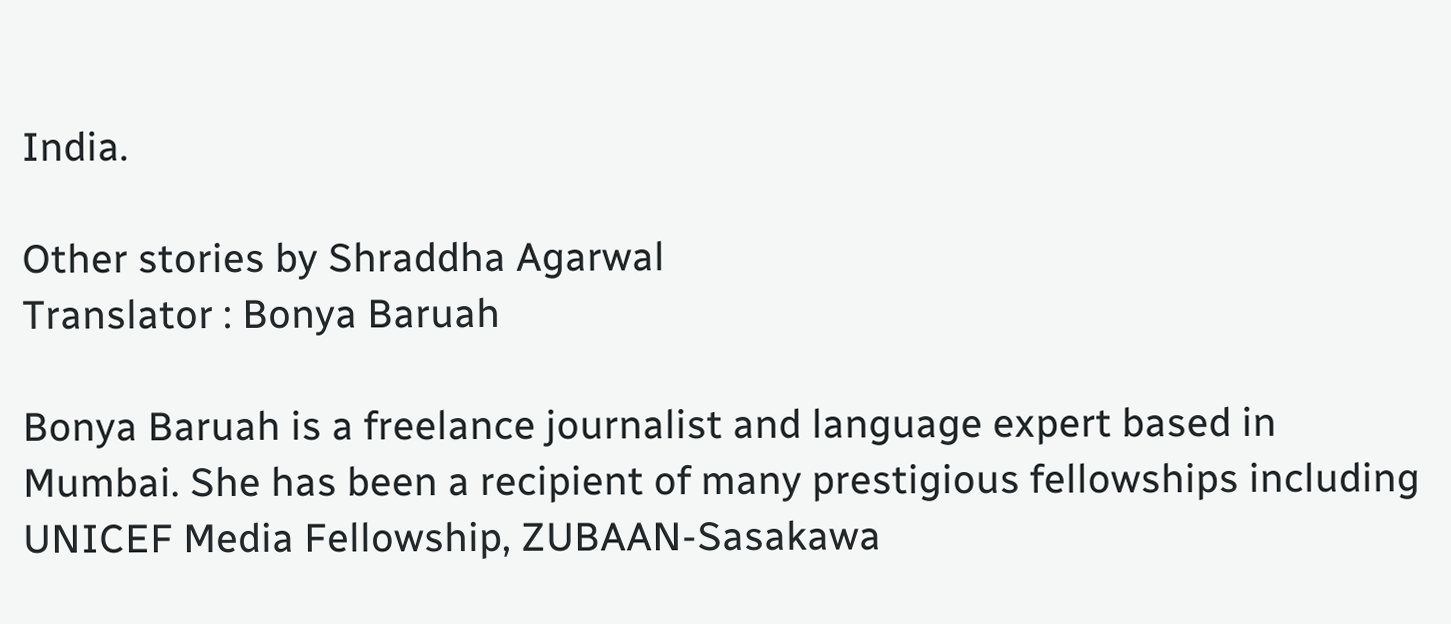India.

Other stories by Shraddha Agarwal
Translator : Bonya Baruah

Bonya Baruah is a freelance journalist and language expert based in Mumbai. She has been a recipient of many prestigious fellowships including UNICEF Media Fellowship, ZUBAAN-Sasakawa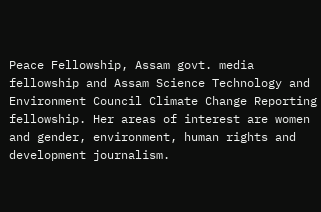Peace Fellowship, Assam govt. media fellowship and Assam Science Technology and Environment Council Climate Change Reporting fellowship. Her areas of interest are women and gender, environment, human rights and development journalism.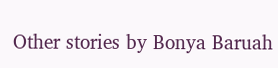Other stories by Bonya Baruah